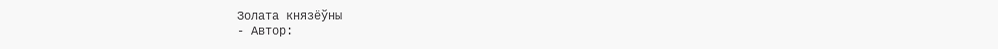Золата князёўны
- Автор: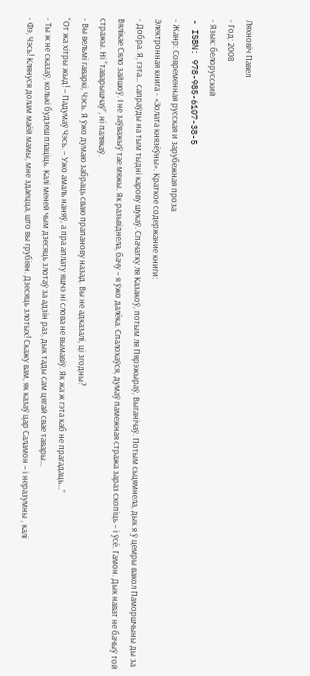Ляхновіч Павел
- Год: 2008
- Язык: белорусский
- ISBN: 978-985-6107-38-5
- Жанр: Современная русская и зарубежная проза
Электронная книга - «Золата князёўны». Краткое содержание книги:
- Добра. Я, гэта… сапраўды на тым тыдні карову шукаў. Спачатку ля Казакоў, потым ля Пярэжыраў, Выганічаў. Потым сьцямнела, дык я ў цемры вакол Паморшчыны ды за Вялікае Сяло зайшоў. І не заўважыў тае мяжы. Як разьвіднела, бачу – я ўжо далёка. Спалохаўся, думаў памежная стража зараз схопіць – і ўсё. Гамон. Дык нават не бачыў той стражы. Ні “таварышчаў”, ні палякаў.
- Вы вельмі гаваркі, Чэсь. Я ўжо думаю забраць сваю прапанову назад. Вы не адказалі, ці згодны?
“От жа хітры жыд! – Падумаў Чэсь. – Ужо амаль наняў, а пра аплату яшчэ ні слова не вымавіў. Як жа ж гэта каб не прагадаць…”
- Ты ж не сказаў, колькі будзеш плаціць. Калі меней чым дзесяць злотаў за адзін раз, дык тады сам цягай свае тавары…
- Фэ, Чэсь! Клянуся долам маёй мамы, мне здаецца, што вы грубіян. Дзесяць злотых! Скажу вам, як казаў цар Саламон – і неразумны , калі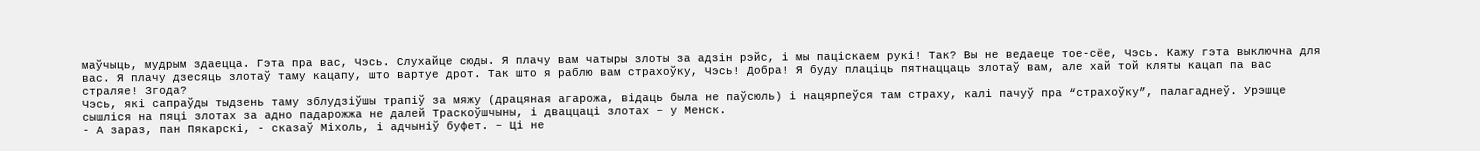маўчыць, мудрым здаецца. Гэта пра вас, Чэсь. Слухайце сюды. Я плачу вам чатыры злоты за адзін рэйс, і мы паціскаем рукі! Так? Вы не ведаеце тое-сёе, Чэсь. Кажу гэта выключна для вас. Я плачу дзесяць злотаў таму кацапу, што вартуе дрот. Так што я раблю вам страхоўку, Чэсь! Добра! Я буду плаціць пятнаццаць злотаў вам, але хай той кляты кацап па вас страляе! Згода?
Чэсь, які сапраўды тыдзень таму зблудзіўшы трапіў за мяжу (драцяная агарожа, відаць была не паўсюль) і нацярпеўся там страху, калі пачуў пра “страхоўку”, палагаднеў. Урэшце сышліся на пяці злотах за адно падарожжа не далей Траскоўшчыны, і дваццаці злотах – у Менск.
- А зараз, пан Пякарскі, - сказаў Міхоль, і адчыніў буфет. – Ці не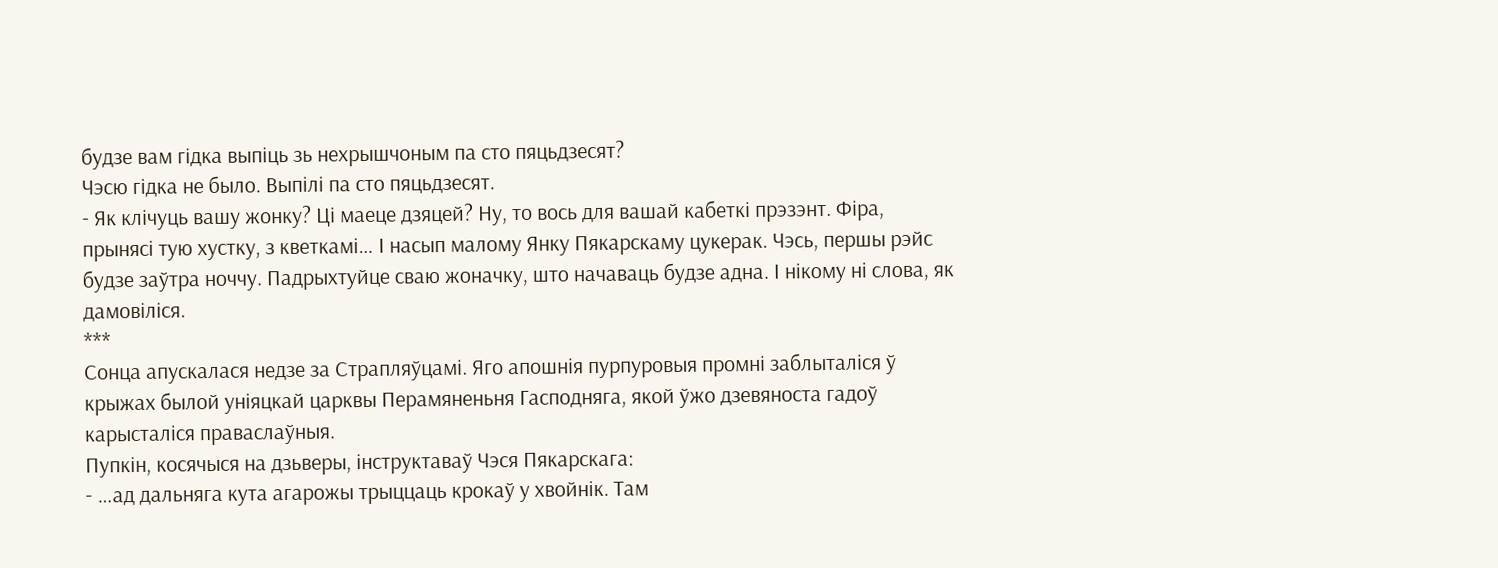будзе вам гідка выпіць зь нехрышчоным па сто пяцьдзесят?
Чэсю гідка не было. Выпілі па сто пяцьдзесят.
- Як клічуць вашу жонку? Ці маеце дзяцей? Ну, то вось для вашай кабеткі прэзэнт. Фіра, прынясі тую хустку, з кветкамі… І насып малому Янку Пякарскаму цукерак. Чэсь, першы рэйс будзе заўтра ноччу. Падрыхтуйце сваю жоначку, што начаваць будзе адна. І нікому ні слова, як дамовіліся.
***
Сонца апускалася недзе за Страпляўцамі. Яго апошнія пурпуровыя промні заблыталіся ў крыжах былой уніяцкай царквы Перамяненьня Гасподняга, якой ўжо дзевяноста гадоў карысталіся праваслаўныя.
Пупкін, косячыся на дзьверы, інструктаваў Чэся Пякарскага:
- …ад дальняга кута агарожы трыццаць крокаў у хвойнік. Там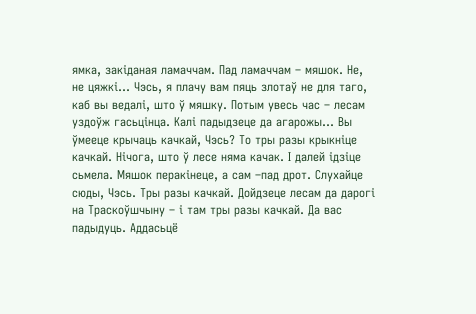ямка, закіданая ламаччам. Пад ламаччам – мяшок. Не, не цяжкі… Чэсь, я плачу вам пяць злотаў не для таго, каб вы ведалі, што ў мяшку. Потым увесь час – лесам уздоўж гасьцінца. Калі падыдзеце да агарожы… Вы ўмееце крычаць качкай, Чэсь? То тры разы крыкніце качкай. Нічога, што ў лесе няма качак. І далей ідзіце сьмела. Мяшок перакінеце, а сам –пад дрот. Слухайце сюды, Чэсь. Тры разы качкай. Дойдзеце лесам да дарогі на Траскоўшчыну – і там тры разы качкай. Да вас падыдуць. Аддасьцё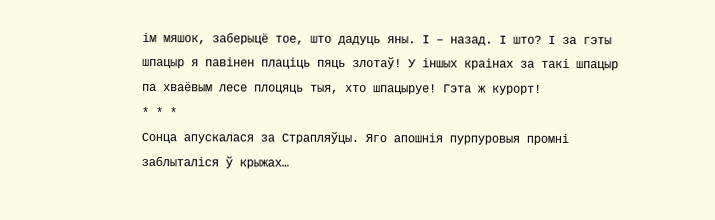ім мяшок, заберыцё тое, што дадуць яны. І – назад. І што? І за гэты шпацыр я павінен плаціць пяць злотаў! У іншых краінах за такі шпацыр па хваёвым лесе плоцяць тыя, хто шпацыруе! Гэта ж курорт!
* * *
Сонца апускалася за Страпляўцы. Яго апошнія пурпуровыя промні заблыталіся ў крыжах…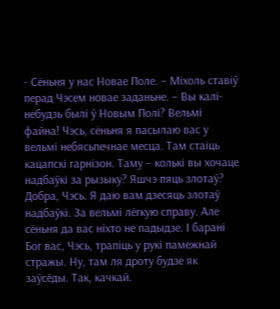- Сёньня у нас Новае Поле. – Міхоль ставіў перад Чэсем новае заданьне. – Вы калі-небудзь былі ў Новым Полі? Вельмі файна! Чэсь, сёньня я пасылаю вас у вельмі небясьпечнае месца. Там стаіць кацапскі гарнізон. Таму – колькі вы хочаце надбаўкі за рызыку? Яшчэ пяць злотаў? Добра, Чэсь. Я даю вам дзесяць злотаў надбаўкі. За вельмі лёгкую справу. Але сёньня да вас ніхто не падыдзе. І барані Бог вас, Чэсь, трапіць у рукі памежнай стражы. Ну, там ля дроту будзе як заўсёды. Так, качкай.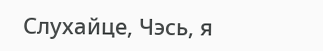Слухайце, Чэсь, я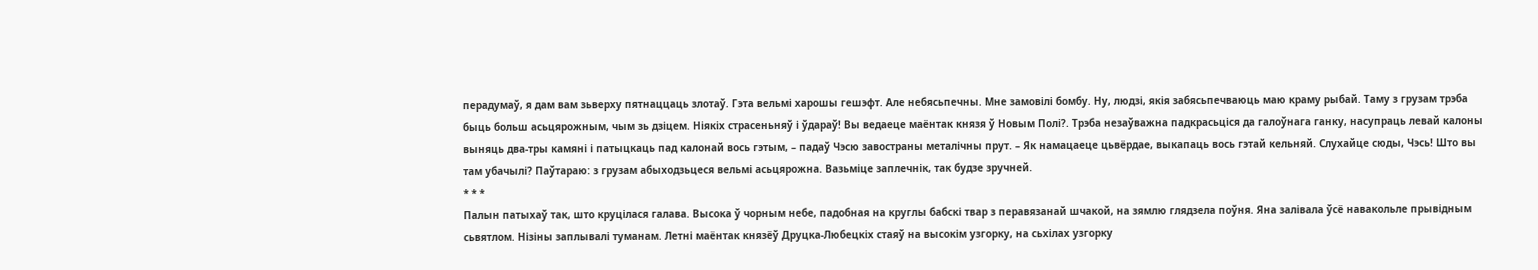перадумаў, я дам вам зьверху пятнаццаць злотаў. Гэта вельмі харошы гешэфт. Але небясьпечны. Мне замовілі бомбу. Ну, людзі, якія забясьпечваюць маю краму рыбай. Таму з грузам трэба быць больш асьцярожным, чым зь дзіцем. Ніякіх страсеньняў і ўдараў! Вы ведаеце маёнтак князя ў Новым Полі?. Трэба незаўважна падкрасьціся да галоўнага ганку, насупраць левай калоны выняць два-тры камяні і патыцкаць пад калонай вось гэтым, – падаў Чэсю завостраны металічны прут. – Як намацаеце цьвёрдае, выкапаць вось гэтай кельняй. Слухайце сюды, Чэсь! Што вы там убачылі? Паўтараю: з грузам абыходзьцеся вельмі асьцярожна. Вазьміце заплечнік, так будзе зручней.
* * *
Палын патыхаў так, што круцілася галава. Высока ў чорным небе, падобная на круглы бабскі твар з перавязанай шчакой, на зямлю глядзела поўня. Яна залівала ўсё навакольле прывідным сьвятлом. Нізіны заплывалі туманам. Летні маёнтак князёў Друцка-Любецкіх стаяў на высокім узгорку, на сьхілах узгорку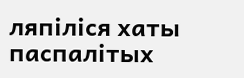ляпіліся хаты паспалітых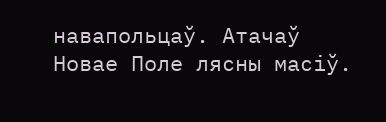навапольцаў. Атачаў Новае Поле лясны масіў.